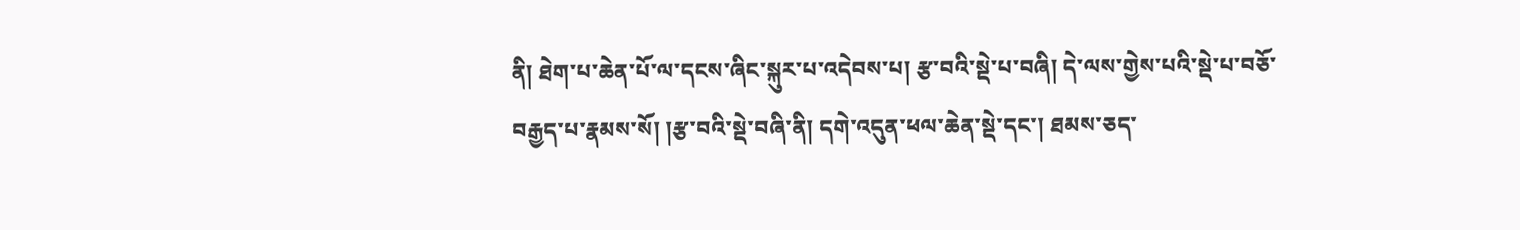ནི། ཐེག་པ་ཆེན་པོ་ལ་དངས་ཞིང་སྐུར་པ་འདེབས་པ། རྩ་བའི་སྡེ་པ་བཞི། དེ་ལས་གྱེས་པའི་སྡེ་པ་བཅོ་བརྒྱད་པ་རྣམས་སོ། །རྩ་བའི་སྡེ་བཞི་ནི། དགེ་འདུན་ཕལ་ཆེན་སྡེ་དང་། ཐམས་ཅད་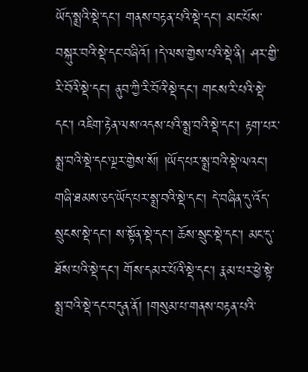ཡོད་སྨྲའི་སྡེ་དང་། གནས་བརྟན་པའི་སྡེ་དང་། མང་པོས་བསྐུར་བའི་སྡེ་དང་བཞིའོ། །དེ་ལས་གྱེས་པའི་སྡེ་ནི། ཤར་གྱི་རི་བོའི་སྡེ་དང་། ནུབ་ཀྱི་རི་བོའི་སྡེ་དང་། གངས་རི་པའི་སྡེ་དང་། འཇིག་རྟེན་ལས་འདས་པའི་སྨྲ་བའི་སྡེ་དང་། རྟག་པར་སྨྲ་བའི་སྡེ་དང་ལྔར་གྱེས་སོ། །ཡོད་པར་སྨྲ་བའི་སྡེ་ལའང་། གཞི་ཐམས་ཅད་ཡོད་པར་སྨྲ་བའི་སྡེ་དང་། དེ་བཞིན་དུ་འོད་སྲུངས་སྡེ་དང་། ས་སྟོན་སྡེ་དང་། ཆོས་སྲུང་སྡེ་དང་། མང་དུ་ཐོས་པའི་སྡེ་དང་། གོས་དམར་པོའི་སྡེ་དང་། རྣམ་པར་ཕྱེ་སྟེ་སྨྲ་བའི་སྡེ་དང་བདུན་ནོ། །གསུམ་པ་གནས་བརྟན་པའི་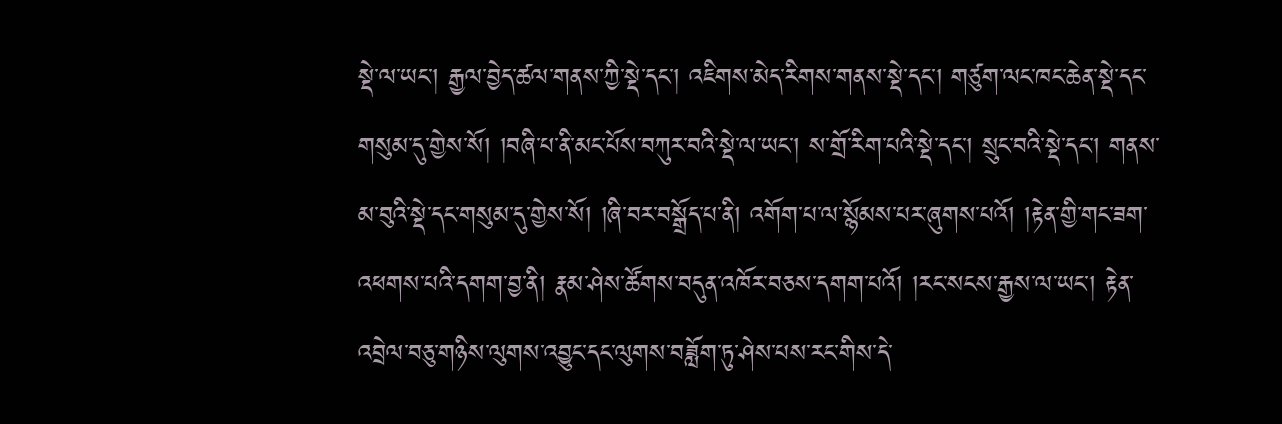སྡེ་ལ་ཡང་། རྒྱལ་བྱེད་ཚལ་གནས་ཀྱི་སྡེ་དང་། འཇིགས་མེད་རིགས་གནས་སྡེ་དང་། གཙུག་ལང་ཁང་ཆེན་སྡེ་དང་གསུམ་དུ་གྱེས་སོ། །བཞི་པ་ནི་མང་པོས་བཀུར་བའི་སྡེ་ལ་ཡང་། ས་གྲོ་རིག་པའི་སྡེ་དང་། སྲུང་བའི་སྡེ་དང་། གནས་མ་བུའི་སྡེ་དང་གསུམ་དུ་གྱེས་སོ། །ཞི་བར་བསྒྲོད་པ་ནི། འགོག་པ་ལ་སྙོམས་པར་ཞུགས་པའོ། །རྟེན་གྱི་གང་ཟག་འཕགས་པའི་དགག་བྱ་ནི། རྣམ་ཤེས་ཚོགས་བདུན་འཁོར་བཅས་དགག་པའོ། །རང་སངས་རྒྱས་ལ་ཡང་། རྟེན་འབྲེལ་བཅུ་གཉིས་ལུགས་འབྱུང་དང་ལུགས་བཟློག་ཏུ་ཤེས་པས་རང་གིས་དེ་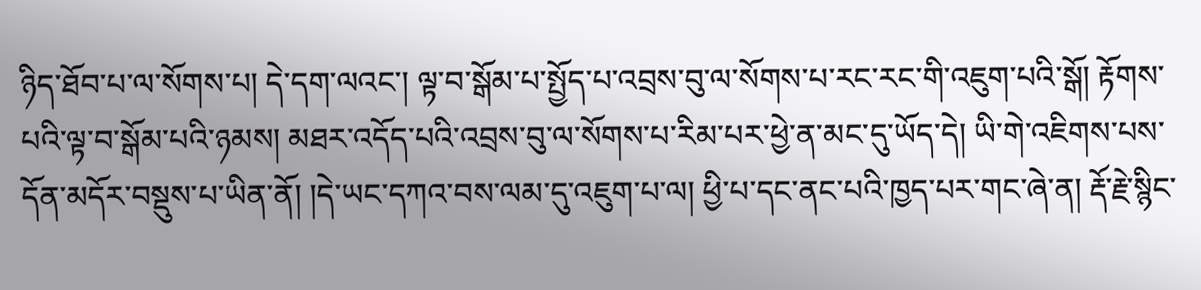ཉིད་ཐོབ་པ་ལ་སོགས་པ། དེ་དག་ལའང་། ལྟ་བ་སྒོམ་པ་སྤྱོད་པ་འབྲས་བུ་ལ་སོགས་པ་རང་རང་གི་འཇུག་པའི་སྒོ། རྟོགས་པའི་ལྟ་བ་སྒོམ་པའི་ཉམས། མཐར་འདོད་པའི་འབྲས་བུ་ལ་སོགས་པ་རིམ་པར་ཕྱེ་ན་མང་དུ་ཡོད་དེ། ཡི་གེ་འཇིགས་པས་དོན་མདོར་བསྡུས་པ་ཡིན་ནོ། །དེ་ཡང་དཀའ་བས་ལམ་དུ་འཇུག་པ་ལ། ཕྱི་པ་དང་ནང་པའི་ཁྱད་པར་གང་ཞེ་ན། རྡོ་རྗེ་སྙིང་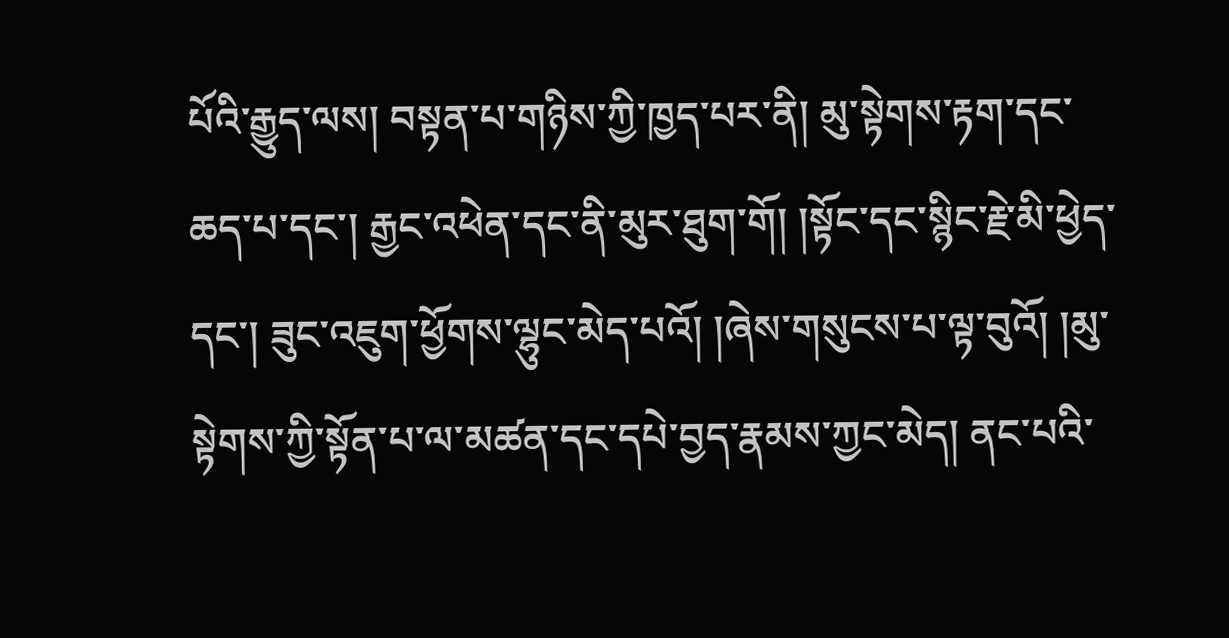པོའི་རྒྱུད་ལས། བསྟན་པ་གཉིས་ཀྱི་ཁྱད་པར་ནི། མུ་སྟེགས་རྟག་དང་ཆད་པ་དང་། རྒྱང་འཕེན་དང་ནི་མུར་ཐུག་གོ། །སྟོང་དང་སྙིང་རྗེ་མི་ཕྱེད་དང་། ཟུང་འཇུག་ཕྱོགས་ལྷུང་མེད་པའོ། །ཞེས་གསུངས་པ་ལྟ་བུའོ། །མུ་སྟེགས་ཀྱི་སྟོན་པ་ལ་མཚན་དང་དཔེ་བྱད་རྣམས་ཀྱང་མེད། ནང་པའི་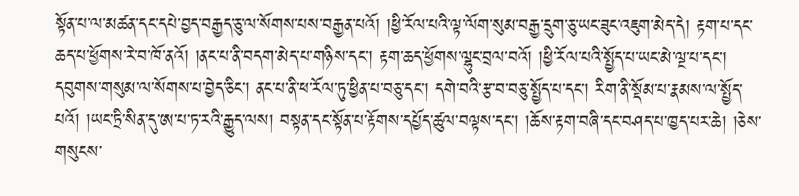སྟོན་པ་ལ་མཚན་དང་དཔེ་བྱད་བརྒྱད་ཅུ་ལ་སོགས་པས་བརྒྱན་པའོ། །ཕྱི་རོལ་པའི་ལྟ་ལོག་སུམ་བརྒྱ་དྲུག་ཅུ་ཡང་ཟུང་འཇུག་མེད་དེ། རྟག་པ་དང་ཆད་པ་ཕྱོགས་རེ་བ་ཁོ་ནའོ། །ནང་པ་ནི་བདག་མེད་པ་གཉིས་དང་། རྟག་ཆད་ཕྱོགས་ལྷུང་བྲལ་བའོ། །ཕྱི་རོལ་པའི་སྤྱོད་པ་ཡང་མེ་ལྔ་པ་དང་། དབུགས་གསུམ་ལ་སོགས་པ་བྱེད་ཅིང་། ནང་པ་ནི་ཕ་རོལ་ཏུ་ཕྱིན་པ་བཅུ་དང་། དགེ་བའི་རྩ་བ་བཅུ་སྤྱོད་པ་དང་། རིག་ནི་སྡོམ་པ་རྣམས་ལ་སྤྱོད་པའོ། །ཡང་ཏྲི་སིན་དུ་ཨ་པ་ཏ་རའི་རྒྱུད་ལས། བསྟན་དང་སྟོན་པ་རྟོགས་དཔྱོད་ཚུལ་བལྟས་དང་། །ཆོས་རྟག་བཞི་དང་བཤད་པ་ཁྱད་པར་ཆེ། །ཅེས་གསུངས་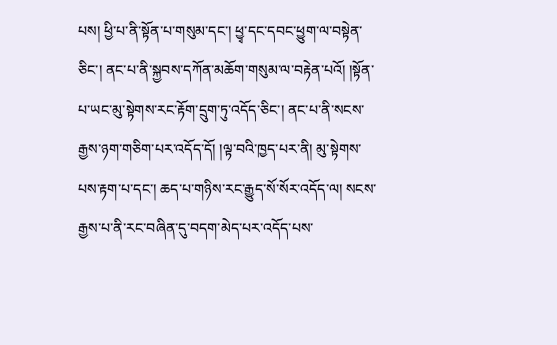པས། ཕྱི་པ་ནི་སྟོན་པ་གསུམ་དང་། ཕྱྭ་དང་དབང་ཕྱུག་ལ་བསྟེན་ཅིང་། ནང་པ་ནི་སྐྱབས་དཀོན་མཆོག་གསུམ་ལ་བརྟེན་པའོ། །སྟོན་པ་ཡང་མུ་སྟེགས་རང་རྟོག་དྲུག་ཏུ་འདོད་ཅིང་། ནང་པ་ནི་སངས་རྒྱས་ཉག་གཅིག་པར་འདོད་དོ། །ལྟ་བའི་ཁྱད་པར་ནི། མུ་སྟེགས་པས་རྟག་པ་དང་། ཆད་པ་གཉིས་རང་རྒྱུད་སོ་སོར་འདོད་ལ། སངས་རྒྱས་པ་ནི་རང་བཞིན་དུ་བདག་མེད་པར་འདོད་པས་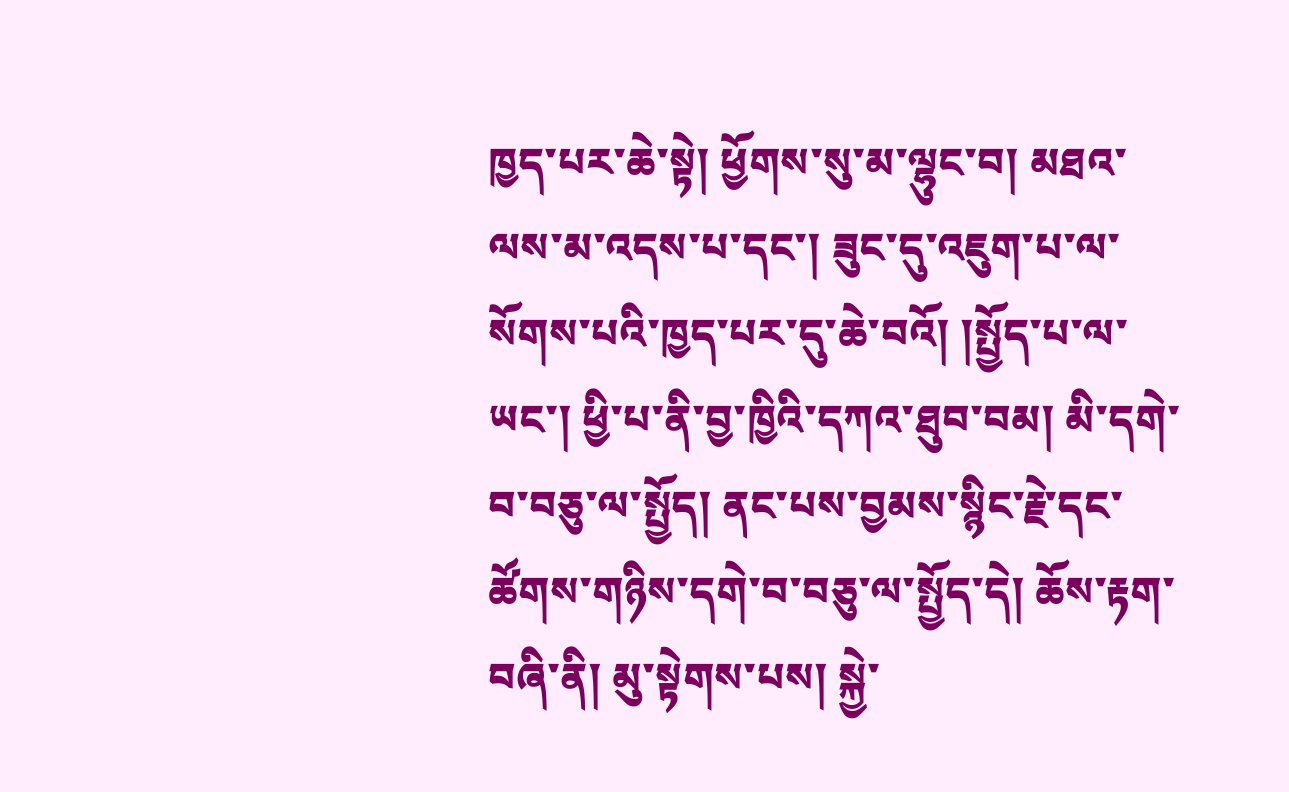ཁྱད་པར་ཆེ་སྟེ། ཕྱོགས་སུ་མ་ལྷུང་བ། མཐའ་ལས་མ་འདས་པ་དང་། ཟུང་དུ་འཇུག་པ་ལ་སོགས་པའི་ཁྱད་པར་དུ་ཆེ་བའོ། །སྤྱོད་པ་ལ་ཡང་། ཕྱི་པ་ནི་བྱ་ཁྱིའི་དཀའ་ཐུབ་བམ། མི་དགེ་བ་བཅུ་ལ་སྤྱོད། ནང་པས་བྱམས་སྙིང་རྗེ་དང་ཚོགས་གཉིས་དགེ་བ་བཅུ་ལ་སྤྱོད་དེ། ཆོས་རྟག་བཞི་ནི། མུ་སྟེགས་པས། སྐྱེ་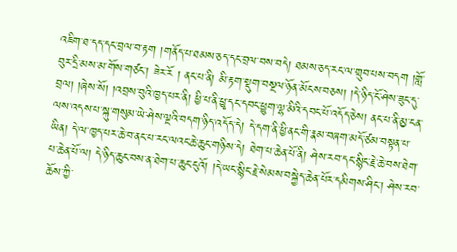འཇིག་ཐ་དད་དང་བྲལ་བ་རྟག །གནོད་པ་ཐམས་ཅད་དང་བྲལ་བས་བདེ། ཐམས་ཅད་རང་ལ་གྲུབ་པས་བདག །གློ་བུར་དྲི་མས་མ་གོས་གཙང་། ཟེར་རོ ། ནང་པ་ནི། མི་རྟག་སྡུག་བསྔལ་ཉོན་མོངས་བཅས། །དེ་ཉིད་ངོ་ཤེས་ཟུང་དུ་བྲལ། །ཞེས་སོ། །འབྲས་བུའི་ཁྱད་པར་ནི། ཕྱི་པ་ནི་ཕྱྭ་དང་དབང་ཕྱུག་ལྷ་མིའི་དབང་པོ་འདོད་ཅེས། ནང་པ་ནི་མྱ་ངན་ལས་འདས་པ་སྐུ་གསུམ་ཡེ་ཤེས་ལྔའི་བདག་ཉིད་འདོད་དེ། དེ་དག་ནི་ཕྱི་ནང་གི་རྣམ་བཞག་མདོ་ཙམ་བསྟན་པ་ཡིན། དེ་ལ་ཁྱད་པར་ཆེ་བ་ནང་པ་རང་ལའང་ཆེ་ཆུང་གཉིས་དེ། ཐེག་པ་ཆེན་པོ་ནི། ཤེས་རབ་དང་སྙིང་རྗེ་ཆེ་བས་ཐེག་པ་ཆེན་པོ་ལ། དེ་ཉིད་ཆུང་བས་ན་ཐེག་པ་ཆུང་ངུའོ། །དེ་ཡང་སྙིང་རྗེ་སེམས་བསྐྱེད་ཆེན་པོར་དམིགས་ཤིང་། ཤེས་རབ་ཆོས་ཀྱི་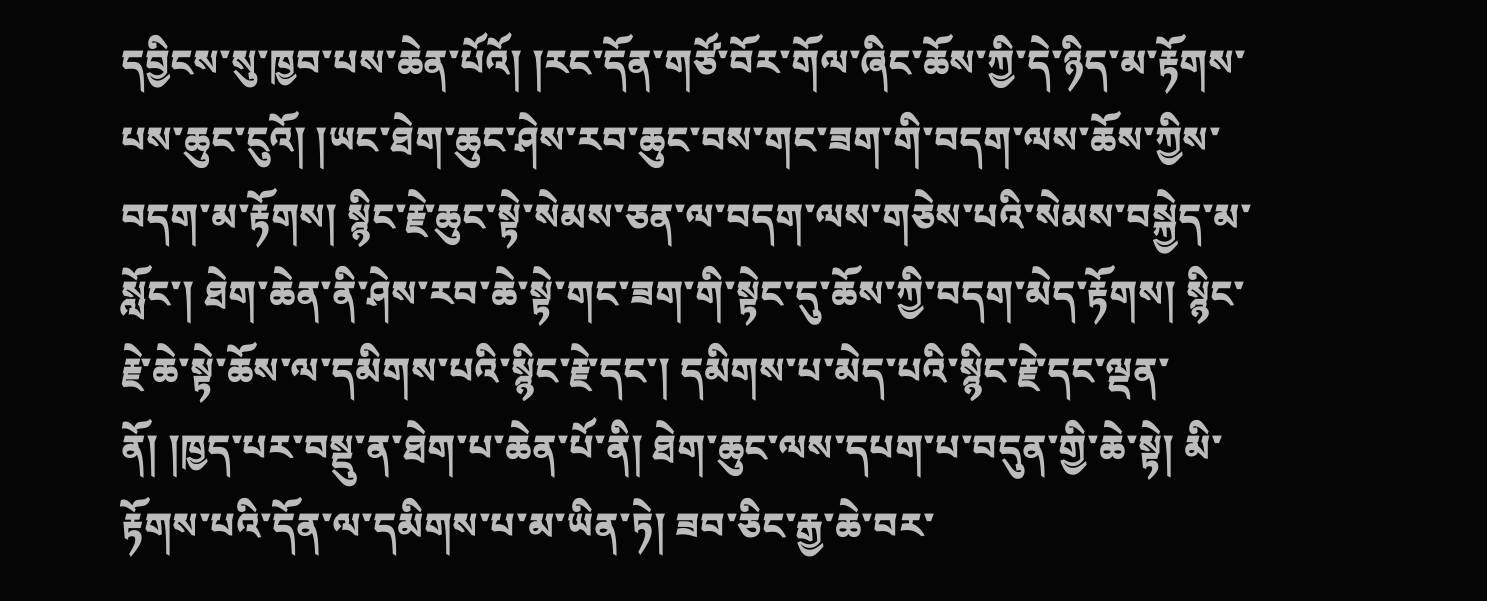དབྱིངས་སུ་ཁྱབ་པས་ཆེན་པོའོ། །རང་དོན་གཙོ་བོར་གོལ་ཞིང་ཆོས་ཀྱི་དེ་ཉིད་མ་རྟོགས་པས་ཆུང་ངུའོ། །ཡང་ཐེག་ཆུང་ཤེས་རབ་ཆུང་བས་གང་ཟག་གི་བདག་ལས་ཆོས་ཀྱིས་བདག་མ་རྟོགས། སྙིང་རྗེ་ཆུང་སྟེ་སེམས་ཅན་ལ་བདག་ལས་གཅེས་པའི་སེམས་བསྐྱེད་མ་སློང་། ཐེག་ཆེན་ནི་ཤེས་རབ་ཆེ་སྟེ་གང་ཟག་གི་སྟེང་དུ་ཆོས་ཀྱི་བདག་མེད་རྟོགས། སྙིང་རྗེ་ཆེ་སྟེ་ཆོས་ལ་དམིགས་པའི་སྙིང་རྗེ་དང་། དམིགས་པ་མེད་པའི་སྙིང་རྗེ་དང་ལྡན་ནོ། །ཁྱད་པར་བསྡུ་ན་ཐེག་པ་ཆེན་པོ་ནི། ཐེག་ཆུང་ལས་དཔག་པ་བདུན་གྱི་ཆེ་སྟེ། མི་རྟོགས་པའི་དོན་ལ་དམིགས་པ་མ་ཡིན་ཏེ། ཟབ་ཅིང་རྒྱ་ཆེ་བར་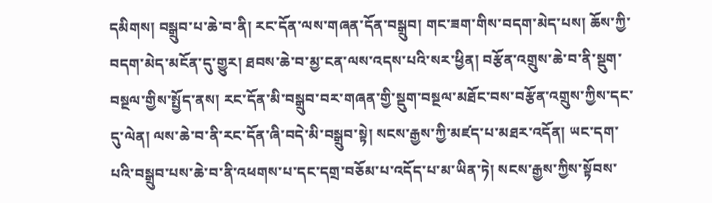དམིགས། བསྒྲུབ་པ་ཆེ་བ་ནི། རང་དོན་ལས་གཞན་དོན་བསྒྲུབ། གང་ཟག་གིས་བདག་མེད་པས། ཆོས་ཀྱི་བདག་མེད་མངོན་དུ་གྱུར། ཐབས་ཆེ་བ་མྱ་ངན་ལས་འདས་པའི་སར་ཕྱིན། བརྩོན་འགྲུས་ཆེ་བ་ནི་སྡུག་བསྔལ་གྱིས་སྤྱོད་ནས། རང་དོན་མི་བསྒྲུབ་བར་གཞན་གྱི་སྡུག་བསྔལ་མཐོང་བས་བརྩོན་འགྲུས་ཀྱིས་དང་དུ་ལེན། ལས་ཆེ་བ་ནི་རང་དོན་ཞི་བདེ་མི་བསྒྲུབ་སྟེ། སངས་རྒྱས་ཀྱི་མཛད་པ་མཐར་འདོན། ཡང་དག་པའི་བསྒྲུབ་པས་ཆེ་བ་ནི་འཕགས་པ་དང་དགྲ་བཅོམ་པ་འདོད་པ་མ་ཡིན་ཏེ། སངས་རྒྱས་ཀྱིས་སྟོབས་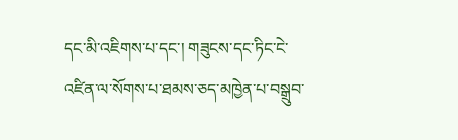དང་མི་འཇིགས་པ་དང་། གཟུངས་དང་ཏིང་ངེ་འཛིན་ལ་སོགས་པ་ཐམས་ཅད་མཁྱེན་པ་བསྒྲུབ་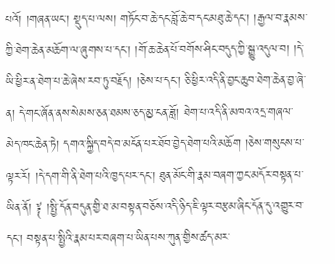པའོ། །གཞན་ཡང་། སྡུད་པ་ལས། གཏོང་བ་ཆེ་དང་བློ་ཆེ་བ་དང་མཐུ་ཆེ་དང་། །རྒྱལ་བ་རྣམས་ཀྱི་ཐེག་ཆེན་མཆོག་ལ་ཞུགས་པ་དང་། །གོ་ཆ་ཆེན་པོ་བགོས་ཤིང་བདུད་ཀྱི་སྒྱུ་འདུལ་བ། །དེ་ཡི་ཕྱིར་ན་ཐེག་པ་ཆེ་ཞེས་རབ་ཏུ་བརྗོད། །ཅེས་པ་དང་། ཅི་ཕྱིར་འདི་ནི་བྱང་ཆུབ་ཐེག་ཆེན་བྱ་ཞེ་ན། དེ་གང་ཞོན་ནས་སེམས་ཅན་ཐམས་ཅད་མྱ་ངན་ཟློ། ཐེག་པ་འདི་ནི་མཁའ་འདྲ་གཞལ་མེད་ཁང་ཆེན་ཏེ། དགའ་སྐྱིད་བདེ་བ་མངོན་པར་ཐོབ་བྱེད་ཐེག་པའི་མཆོག །ཅེས་གསུངས་པ་ལྟར་རོ། །དེ་དག་གི་ནི་ཐེག་པའི་ཁྱད་པར་དང་། ཐུན་མོང་གི་རྣམ་བཞག་ཀྱང་མདོར་བསྟན་པ་ཡིན་ནོ། ༈ །སྤྱི་དོན་བདུན་གྱི་ཐ་མ་བསྟན་བཅོས་འདི་ཉིད་ཇི་ལྟར་བརྩམ་ཞིང་དོན་དུ་འགྱུར་བ་དང་། བསྟན་པ་སྤྱིའི་རྣམ་པར་བཞག་པ་ཡིན་པས་ཀུན་གྱིས་ཚད་མར་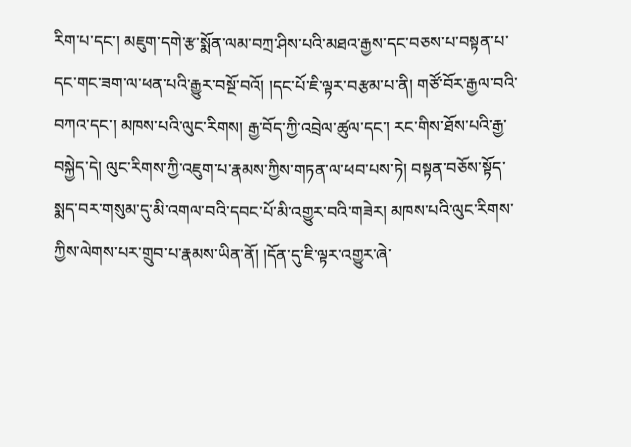རིག་པ་དང་། མཇུག་དགེ་རྩ་སྨོན་ལམ་བཀྲ་ཤིས་པའི་མཐའ་རྒྱས་དང་བཅས་པ་བསྟན་པ་དང་གང་ཟག་ལ་ཕན་པའི་རྒྱུར་བསྔོ་བའོ། །དང་པོ་ཇི་ལྟར་བརྩམ་པ་ནི། གཙོ་བོར་རྒྱལ་བའི་བཀའ་དང་། མཁས་པའི་ལུང་རིགས། རྒྱ་བོད་ཀྱི་འབྲེལ་ཚུལ་དང་། རང་གིས་ཐོས་པའི་རྒྱ་བསྐྱེད་དེ། ལུང་རིགས་ཀྱི་འཇུག་པ་རྣམས་ཀྱིས་གཏན་ལ་ཕབ་པས་ཏེ། བསྟན་བཅོས་སྟོད་སྨད་བར་གསུམ་དུ་མི་འགལ་བའི་དབང་པོ་མི་འགྱུར་བའི་གཟེར། མཁས་པའི་ལུང་རིགས་ཀྱིས་ལེགས་པར་གྲུབ་པ་རྣམས་ཡིན་ནོ། །དོན་དུ་ཇི་ལྟར་འགྱུར་ཞེ་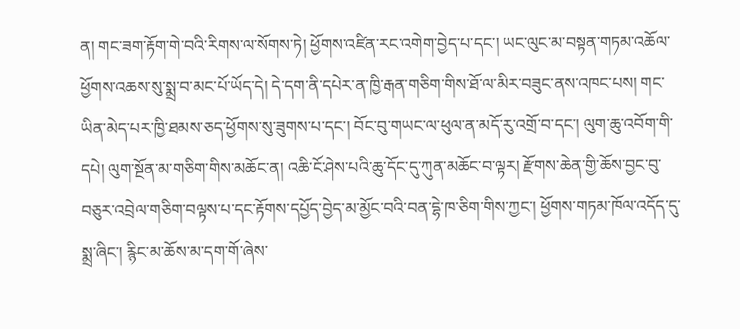ན། གང་ཟག་རྟོག་གེ་བའི་རིགས་ལ་སོགས་ཏེ། ཕྱོགས་འཛིན་རང་འགེག་བྱེད་པ་དང་། ཡང་ལུང་མ་བསྟན་གཏམ་འཆོལ་ཕྱོགས་འཆས་སུ་སྨྲ་བ་མང་པོ་ཡོད་དེ། དེ་དག་ནི་དཔེར་ན་ཁྱི་རྒན་གཅིག་གིས་ཐོ་ལ་མིར་བཟུང་ནས་འཁང་པས། གང་ཡིན་མེད་པར་ཁྱི་ཐམས་ཅད་ཕྱོགས་སུ་ཟུགས་པ་དང་། བོང་བུ་གཡང་ལ་ཕུལ་ན་མདོ་རུ་འགྲོ་བ་དང་། ལུག་ཆུ་འབོག་གི་དཔེ། ལུག་སྔོན་མ་གཅིག་གིས་མཆོང་ན། འཆི་ངོ་ཤེས་པའི་ཆུ་དོང་དུ་ཀུན་མཆོང་བ་ལྟར། རྫོགས་ཆེན་གྱི་ཆོས་བྱང་བུ་བཅུར་འབྲེལ་གཅིག་བལྟས་པ་དང་རྟོགས་དཔྱོད་བྱེད་མ་མྱོང་བའི་བན་དྷེ་ཁ་ཅིག་གིས་ཀྱང་། ཕྱོགས་གཏམ་ཁོལ་འདོད་དུ་སྨྲ་ཞིང་། རྙིང་མ་ཆོས་མ་དག་གོ་ཞེས་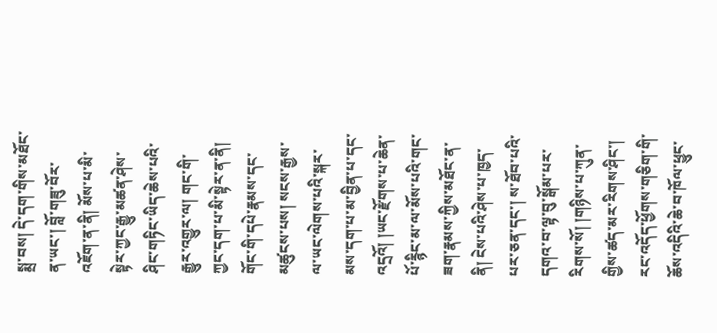སྨྲ་བས། དེ་དག་གིས་མཐོང་ན་ཡང་། བློ་གཟུ་བོར་འཇོག་ན་ནི། མོས་པ་མི་སྟེར་ཀྱང་རྒྱུ་མཚན་ཤེས་ཤིང་གཏིང་ཡིད་ཆེས་པའི་རྒྱུར་འགྱུར་ལ། གང་གི་ཀྱང་དག་པ་མི་སྟེར་ན་ནི། གོང་གི་དཔེ་རྣམས་དང་མཚུངས་པས། སངས་རྒྱས་ལ་ཡང་ལེགས་པའི་སྐར་མས་དག་པ་མ་བྱིན་པ་དང་འདྲའོ། །ཡང་རྫོགས་པ་ཆེན་པོ་རྙིང་མ་ལ་མོས་པའི་གང་ཟག་རྣམས་ཀྱིས་མཐོང་ན་ནི། ངེས་པའི་ཤེས་པ་ཁྱད་པར་ཅན་དང་། ས་ཐོབ་པའི་དགའ་བ་ལྟ་བུ་སྒོམ་པར་རིགས་སོ། །གཉིས་པ་ཀུན་གྱིས་ཚད་མར་རིགས་ཤིང་། རང་འདོད་ཕྱོགས་གཅིག་གི་ཆོས་འདིའི་ཆེ་བ་ཁོལ་ཕྱུང་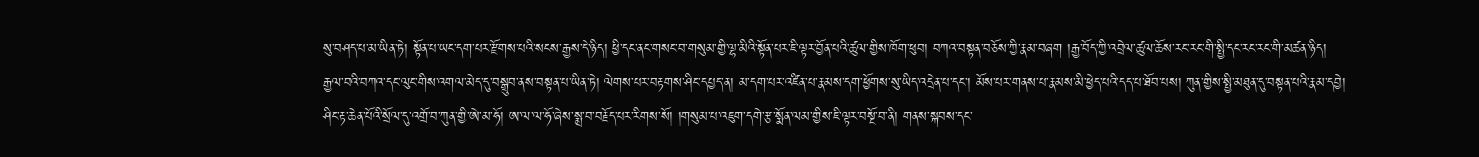སུ་བཤད་པ་མ་ཡིན་ཏེ། སྟོན་པ་ཡང་དག་པར་རྫོགས་པའི་སངས་རྒྱས་དེ་ཉིད། ཕྱི་དང་ནང་གསང་བ་གསུམ་གྱི་ལྷ་མིའི་སྟོན་པར་ཇི་ལྟར་བྱོན་པའི་ཚུལ་གྱིས་ཁོག་ཕུབ། བཀའ་བསྟན་བཅོས་ཀྱི་རྣམ་བཞག །རྒྱ་བོད་ཀྱི་འབྲེལ་ཚུལ་ཆོས་རང་རང་གི་སྤྱི་དང་རང་རང་གི་མཚན་ཉིད། རྒྱལ་བའི་བཀའ་དང་ལུང་གིས་འགལ་མེད་དུ་བསྒྲུབ་ནས་བསྟན་པ་ཡིན་ཏེ། ལེགས་པར་བརྟགས་ཤིང་དཔྱད་ན། མ་དག་པར་འཛིན་པ་རྣམས་དག་ཕྱོགས་སུ་ཡིད་འདྲེན་པ་དང་། མོས་པར་གནས་པ་རྣམས་མི་ཕྱེད་པའི་དད་པ་ཐོབ་པས། ཀུན་གྱིས་སྤྱི་མཐུན་དུ་བསྟན་པའི་རྣམ་དབྱེ། ཤིང་རྟ་ཆེན་པོའི་སྲོལ་དུ་འགྲོ་བ་ཀུན་གྱི་ཨེ་མ་ཧོ། ཨ་ལ་ལ་ཧོ་ཞེས་སྨྲ་བ་བརྗོད་པར་རིགས་སོ། །གསུམ་པ་འཇུག་དགེ་རྩ་སྨོན་ལམ་གྱིས་ཇི་ལྟར་བསྔོ་བ་ནི། གནས་སྐབས་དང་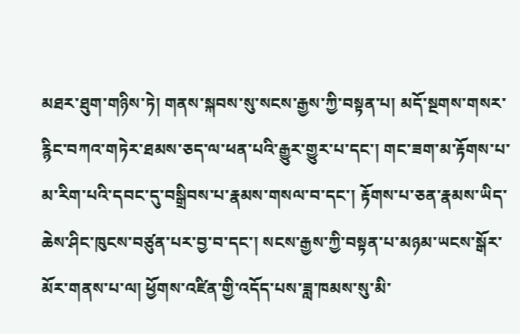མཐར་ཐུག་གཉིས་ཏེ། གནས་སྐབས་སུ་སངས་རྒྱས་ཀྱི་བསྟན་པ། མདོ་སྔགས་གསར་རྙིང་བཀའ་གཏེར་ཐམས་ཅད་ལ་ཕན་པའི་རྒྱུར་གྱུར་པ་དང་། གང་ཟག་མ་རྟོགས་པ་མ་རིག་པའི་དབང་དུ་བསྒྲིབས་པ་རྣམས་གསལ་བ་དང་། རྟོགས་པ་ཅན་རྣམས་ཡིད་ཆེས་ཤིང་ཁུངས་བཙུན་པར་བྱ་བ་དང་། སངས་རྒྱས་ཀྱི་བསྟན་པ་མཉམ་ཡངས་སྒོར་མོར་གནས་པ་ལ། ཕྱོགས་འཛིན་གྱི་འདོད་པས་ཟླ་ཁམས་སུ་མི་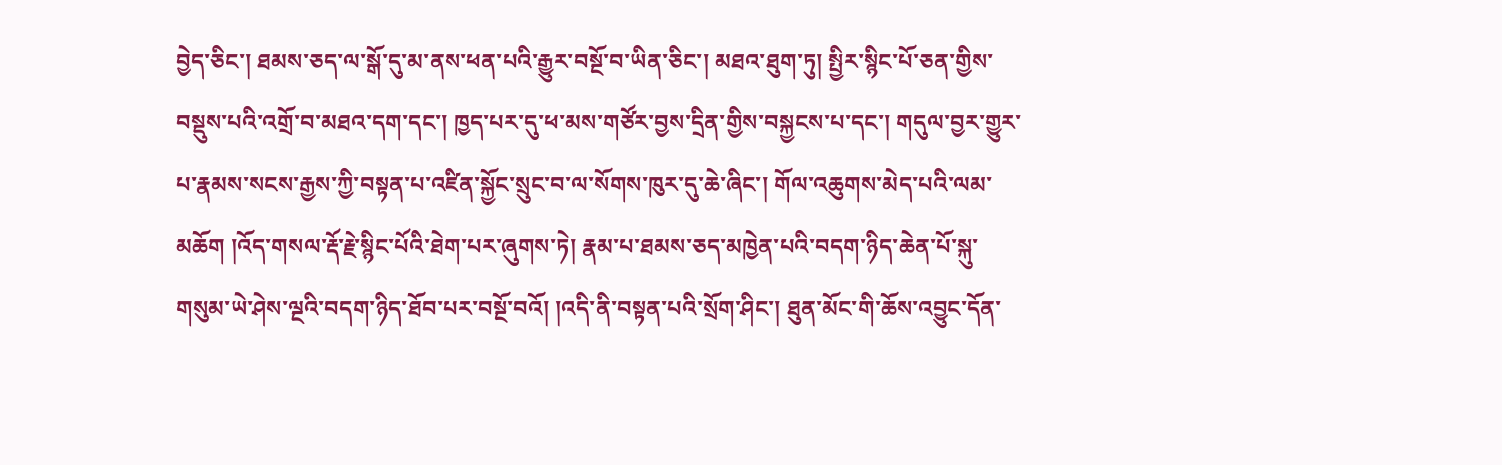བྱེད་ཅིང་། ཐམས་ཅད་ལ་སྒོ་དུ་མ་ནས་ཕན་པའི་རྒྱུར་བསྔོ་བ་ཡིན་ཅིང་། མཐའ་ཐུག་ཏུ། སྤྱིར་སྙིང་པོ་ཅན་གྱིས་བསྡུས་པའི་འགྲོ་བ་མཐའ་དག་དང་། ཁྱད་པར་དུ་ཕ་མས་གཙོར་བྱས་དྲིན་གྱིས་བསྐྱངས་པ་དང་། གདུལ་བྱར་གྱུར་པ་རྣམས་སངས་རྒྱས་ཀྱི་བསྟན་པ་འཛིན་སྐྱོང་སྲུང་བ་ལ་སོགས་ཁུར་དུ་ཆེ་ཞིང་། གོལ་འཆུགས་མེད་པའི་ལམ་མཆོག །འོད་གསལ་རྡོ་རྗེ་སྙིང་པོའི་ཐེག་པར་ཞུགས་ཏེ། རྣམ་པ་ཐམས་ཅད་མཁྱེན་པའི་བདག་ཉིད་ཆེན་པོ་སྐུ་གསུམ་ཡེ་ཤེས་ལྔའི་བདག་ཉིད་ཐོབ་པར་བསྔོ་བའོ། །འདི་ནི་བསྟན་པའི་སྲོག་ཤིང་། ཐུན་མོང་གི་ཆོས་འབྱུང་དོན་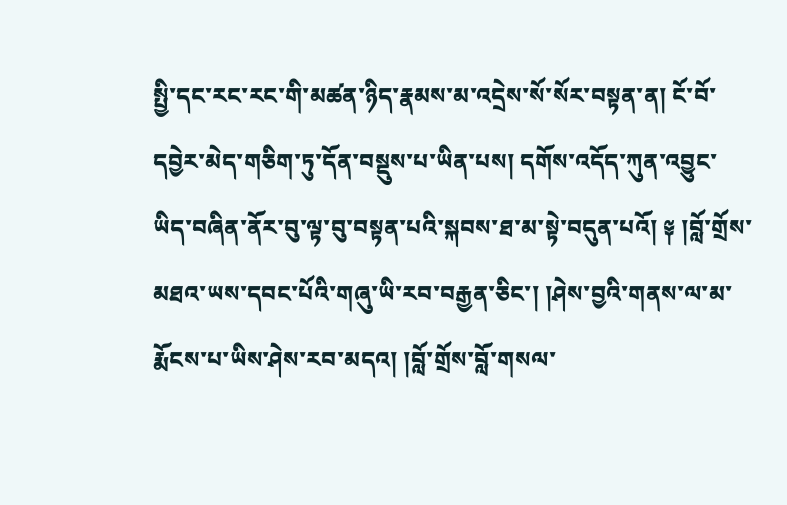སྤྱི་དང་རང་རང་གི་མཚན་ཉིད་རྣམས་མ་འདྲེས་སོ་སོར་བསྟན་ན། ངོ་བོ་དབྱེར་མེད་གཅིག་ཏུ་དོན་བསྡུས་པ་ཡིན་པས། དགོས་འདོད་ཀུན་འབྱུང་ཡིད་བཞིན་ནོར་བུ་ལྟ་བུ་བསྟན་པའི་སྐབས་ཐ་མ་སྟེ་བདུན་པའོ། ༈ །བློ་གྲོས་མཐའ་ཡས་དབང་པོའི་གཞུ་ཡི་རབ་བརྒྱན་ཅིང་། །ཤེས་བྱའི་གནས་ལ་མ་རྨོངས་པ་ཡིས་ཤེས་རབ་མདའ། །བློ་གྲོས་བློ་གསལ་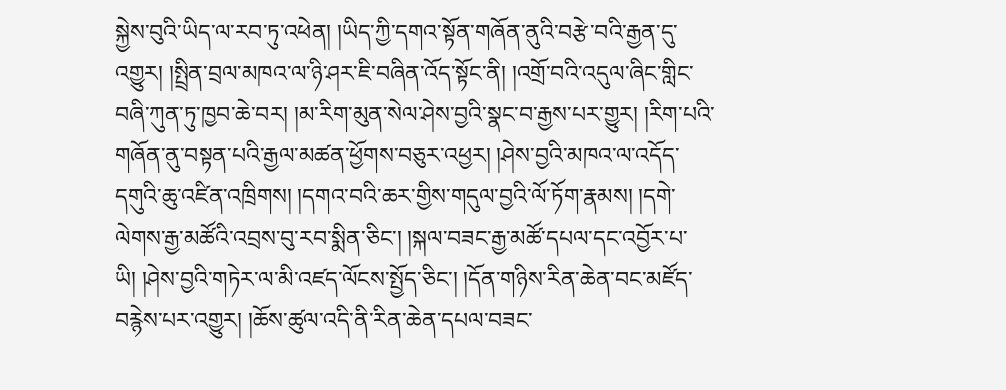སྐྱེས་བུའི་ཡིད་ལ་རབ་ཏུ་འཕེན། །ཡིད་ཀྱི་དགའ་སྟོན་གཞོན་ནུའི་བརྩེ་བའི་རྒྱན་དུ་འགྱུར། །སྤྲིན་བྲལ་མཁའ་ལ་ཉི་ཤར་ཇི་བཞིན་འོད་སྟོང་ནི། །འགྲོ་བའི་འདུལ་ཞིང་གླིང་བཞི་ཀུན་ཏུ་ཁྱབ་ཆེ་བར། །མ་རིག་མུན་སེལ་ཤེས་བྱའི་སྣང་བ་རྒྱས་པར་གྱུར། །རིག་པའི་གཞོན་ནུ་བསྟན་པའི་རྒྱལ་མཚན་ཕྱོགས་བཅུར་འཕྱར། །ཤེས་བྱའི་མཁའ་ལ་འདོད་དགུའི་ཆུ་འཛིན་འཁྲིགས། །དགའ་བའི་ཆར་གྱིས་གདུལ་བྱའི་ལོ་ཏོག་རྣམས། །དགེ་ལེགས་རྒྱ་མཚོའི་འབྲས་བུ་རབ་སྨིན་ཅིང་། །སྐལ་བཟང་རྒྱ་མཚོ་དཔལ་དང་འབྱོར་པ་ཡི། །ཤེས་བྱའི་གཏེར་ལ་མི་འཛད་ལོངས་སྤྱོད་ཅིང་། །དོན་གཉིས་རིན་ཆེན་བང་མཛོད་བརྙེས་པར་འགྱུར། །ཆོས་ཚུལ་འདི་ནི་རིན་ཆེན་དཔལ་བཟང་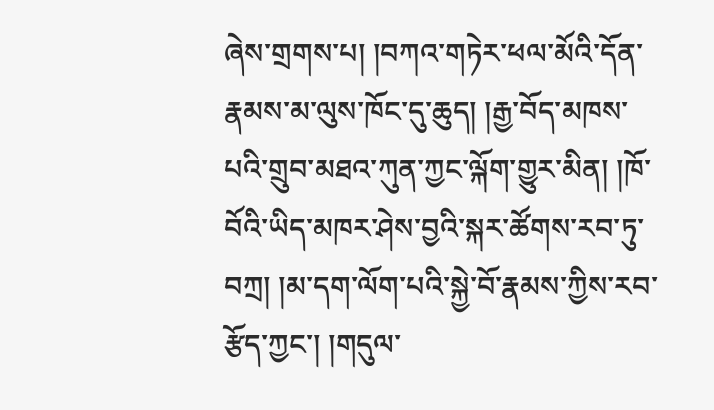ཞེས་གྲགས་པ། །བཀའ་གཏེར་ཕལ་མོའི་དོན་རྣམས་མ་ལུས་ཁོང་དུ་ཆུད། །རྒྱ་བོད་མཁས་པའི་གྲུབ་མཐའ་ཀུན་ཀྱང་ལྐོག་གྱུར་མིན། །ཁོ་བོའི་ཡིད་མཁར་ཤེས་བྱའི་སྐར་ཚོགས་རབ་ཏུ་བཀྲ། །མ་དག་ལོག་པའི་སྐྱེ་བོ་རྣམས་ཀྱིས་རབ་རྩོད་ཀྱང་། །གདུལ་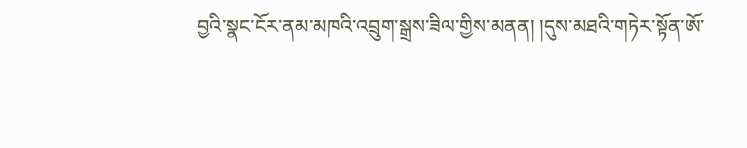བྱའི་སྣང་ངོར་ནམ་མཁའི་འབྲུག་སྒྲས་ཟིལ་གྱིས་མནན། །དུས་མཐའི་གཏེར་སྟོན་ཨོ་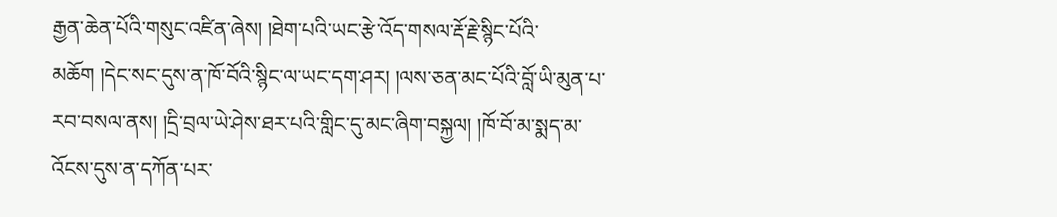རྒྱན་ཆེན་པོའི་གསུང་འཛིན་ཞེས། །ཐེག་པའི་ཡང་རྩེ་འོད་གསལ་རྡོ་རྗེ་སྙིང་པོའི་མཆོག །དེང་སང་དུས་ན་ཁོ་བོའི་སྙིང་ལ་ཡང་དག་ཤར། །ལས་ཅན་མང་པོའི་བློ་ཡི་མུན་པ་རབ་བསལ་ནས། །དྲི་བྲལ་ཡེ་ཤེས་ཐར་པའི་གླིང་དུ་མང་ཞིག་བསྐྱལ། །ཁོ་བོ་མ་སྨད་མ་འོངས་དུས་ན་དཀོན་པར་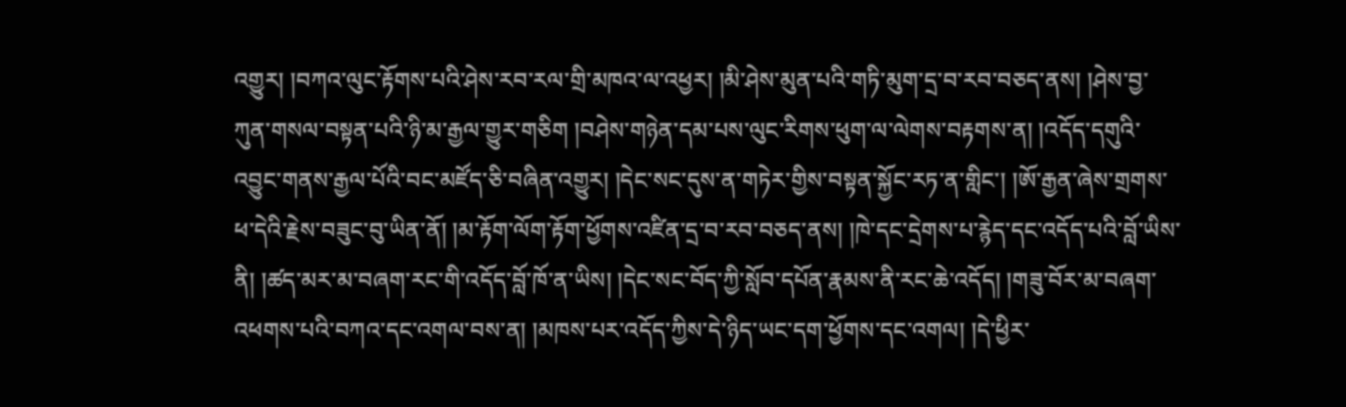འགྱུར། །བཀའ་ལུང་རྟོགས་པའི་ཤེས་རབ་རལ་གྲི་མཁའ་ལ་འཕྱར། །མི་ཤེས་མུན་པའི་གཏི་མུག་དྲ་བ་རབ་བཅད་ནས། །ཤེས་བྱ་ཀུན་གསལ་བསྟན་པའི་ཉི་མ་རྒྱལ་གྱུར་གཅིག །བཤེས་གཉེན་དམ་པས་ལུང་རིགས་ཕུག་ལ་ལེགས་བརྟགས་ན། །འདོད་དགུའི་འབྱུང་གནས་རྒྱལ་པོའི་བང་མཛོད་ཅི་བཞིན་འགྱུར། །དེང་སང་དུས་ན་གཏེར་གྱིས་བསྟན་སྐྱོང་རཏ་ན་གླིང་། །ཨོ་རྒྱན་ཞེས་གྲགས་ཕ་དེའི་རྗེས་བཟུང་བུ་ཡིན་ནོ། །མ་རྟོག་ལོག་རྟོག་ཕྱོགས་འཛིན་དྲ་བ་རབ་བཅད་ནས། །ཁེ་དང་དྲེགས་པ་རྙེད་དང་འདོད་པའི་བློ་ཡིས་ནི། །ཚད་མར་མ་བཞག་རང་གི་འདོད་བློ་ཁོ་ན་ཡིས། །དེང་སང་བོད་ཀྱི་སློབ་དཔོན་རྣམས་ནི་རང་ཆེ་འདོད། །གཟུ་བོར་མ་བཞག་འཕགས་པའི་བཀའ་དང་འགལ་བས་ན། །མཁས་པར་འདོད་ཀྱིས་དེ་ཉིད་ཡང་དག་ཕྱོགས་དང་འགལ། །དེ་ཕྱིར་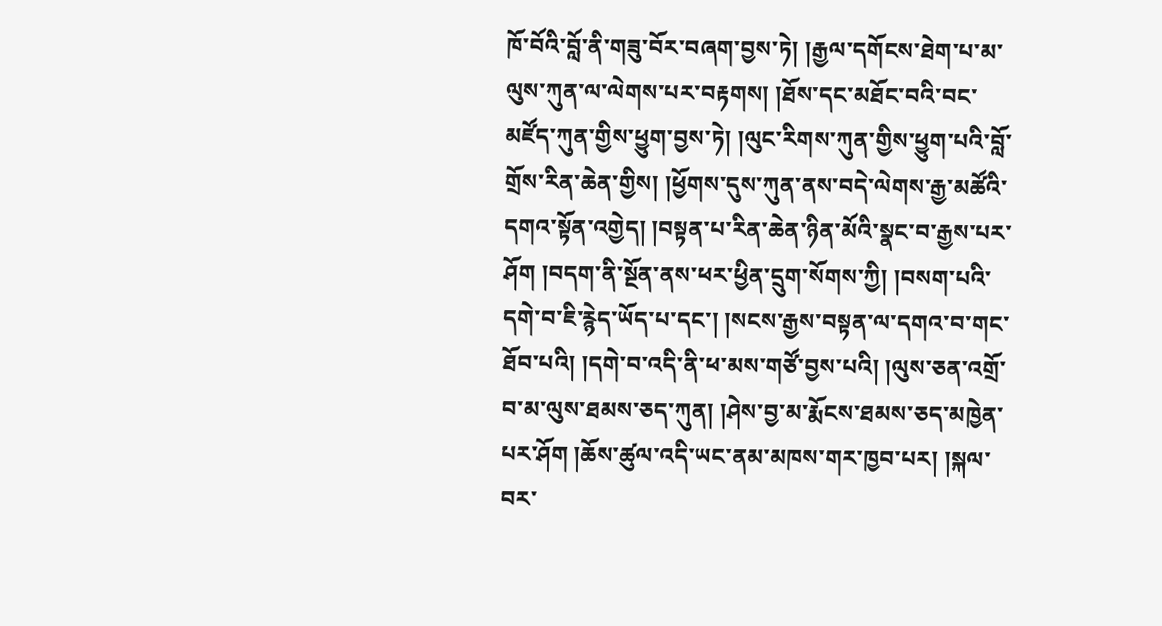ཁོ་བོའི་བློ་ནི་གཟུ་བོར་བཞག་བྱས་ཏེ། །རྒྱལ་དགོངས་ཐེག་པ་མ་ལུས་ཀུན་ལ་ལེགས་པར་བརྟགས། །ཐོས་དང་མཐོང་བའི་བང་མཛོད་ཀུན་གྱིས་ཕྱུག་བྱས་ཏེ། །ལུང་རིགས་ཀུན་གྱིས་ཕྱུག་པའི་བློ་གྲོས་རིན་ཆེན་གྱིས། །ཕྱོགས་དུས་ཀུན་ནས་བདེ་ལེགས་རྒྱ་མཚོའི་དགའ་སྟོན་འགྱེད། །བསྟན་པ་རིན་ཆེན་ཉིན་མོའི་སྣང་བ་རྒྱས་པར་ཤོག །བདག་ནི་སྔོན་ནས་ཕར་ཕྱིན་དྲུག་སོགས་ཀྱི། །བསག་པའི་དགེ་བ་ཇི་རྙེད་ཡོད་པ་དང་། །སངས་རྒྱས་བསྟན་ལ་དགའ་བ་གང་ཐོབ་པའི། །དགེ་བ་འདི་ནི་ཕ་མས་གཙོ་བྱས་པའི། །ལུས་ཅན་འགྲོ་བ་མ་ལུས་ཐམས་ཅད་ཀུན། །ཤེས་བྱ་མ་རྨོངས་ཐམས་ཅད་མཁྱེན་པར་ཤོག །ཆོས་ཚུལ་འདི་ཡང་ནམ་མཁས་གར་ཁྱབ་པར། །སྐལ་བར་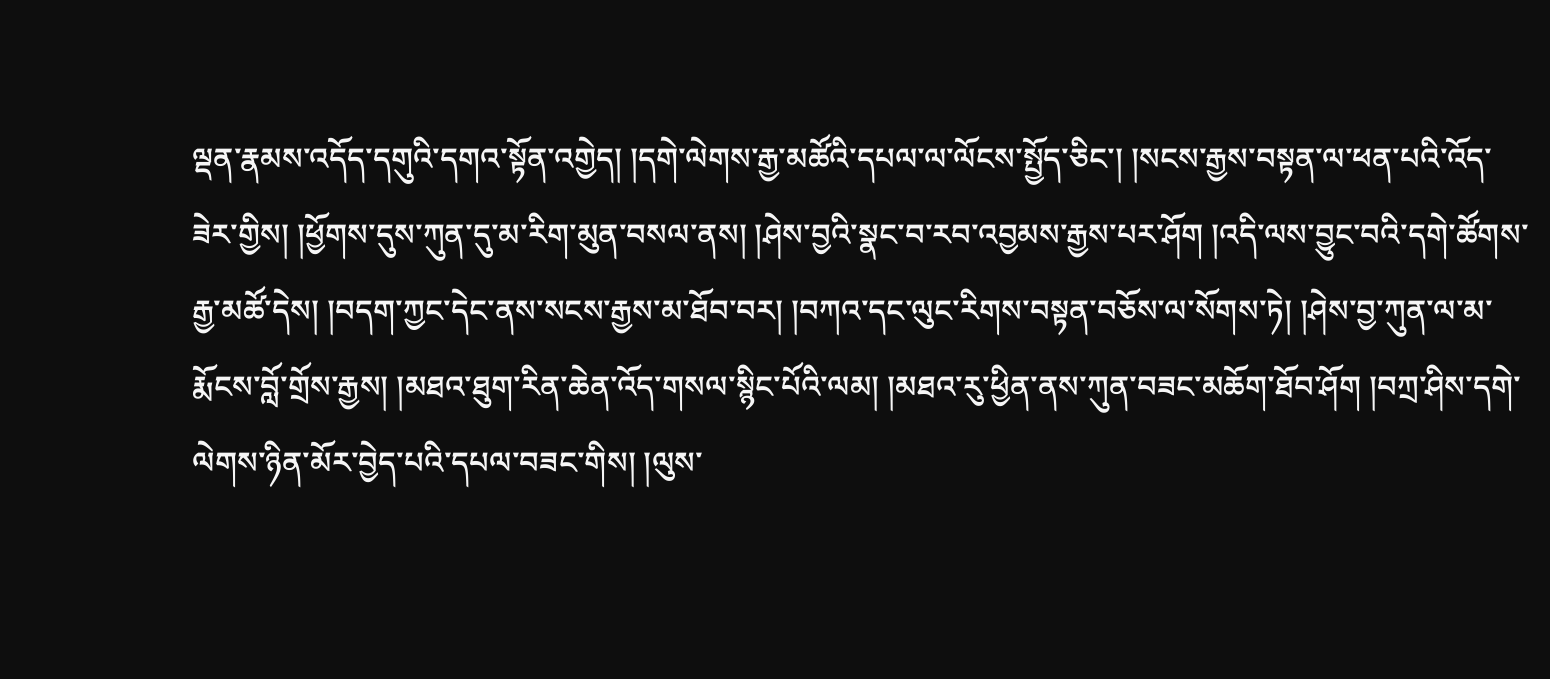ལྡན་རྣམས་འདོད་དགུའི་དགའ་སྟོན་འགྱེད། །དགེ་ལེགས་རྒྱ་མཚོའི་དཔལ་ལ་ལོངས་སྤྱོད་ཅིང་། །སངས་རྒྱས་བསྟན་ལ་ཕན་པའི་འོད་ཟེར་གྱིས། །ཕྱོགས་དུས་ཀུན་དུ་མ་རིག་མུན་བསལ་ནས། །ཤེས་བྱའི་སྣང་བ་རབ་འབྱམས་རྒྱས་པར་ཤོག །འདི་ལས་བྱུང་བའི་དགེ་ཚོགས་རྒྱ་མཚོ་དེས། །བདག་ཀྱང་དེང་ནས་སངས་རྒྱས་མ་ཐོབ་བར། །བཀའ་དང་ལུང་རིགས་བསྟན་བཅོས་ལ་སོགས་ཏེ། །ཤེས་བྱ་ཀུན་ལ་མ་རྨོངས་བློ་གྲོས་རྒྱས། །མཐའ་ཐུག་རིན་ཆེན་འོད་གསལ་སྙིང་པོའི་ལམ། །མཐའ་རུ་ཕྱིན་ནས་ཀུན་བཟང་མཆོག་ཐོབ་ཤོག །བཀྲ་ཤིས་དགེ་ལེགས་ཉིན་མོར་བྱེད་པའི་དཔལ་བཟང་གིས། །ལུས་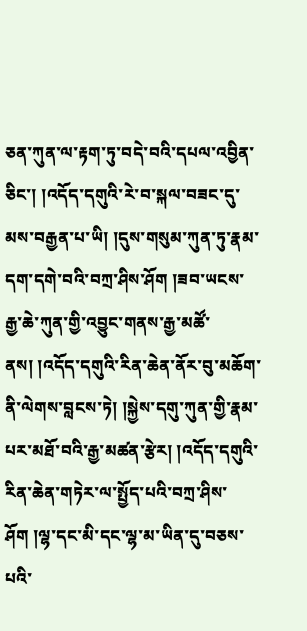ཅན་ཀུན་ལ་རྟག་ཏུ་བདེ་བའི་དཔལ་འབྱིན་ཅིང་། །འདོད་དགུའི་རེ་བ་སྐལ་བཟང་དུ་མས་བརྒྱན་པ་ཡི། །དུས་གསུམ་ཀུན་ཏུ་རྣམ་དག་དགེ་བའི་བཀྲ་ཤིས་ཤོག །ཟབ་ཡངས་རྒྱ་ཆེ་ཀུན་གྱི་འབྱུང་གནས་རྒྱ་མཚོ་ནས། །འདོད་དགུའི་རིན་ཆེན་ནོར་བུ་མཆོག་ནི་ལེགས་བླངས་ཏེ། །སྐྱེས་དགུ་ཀུན་གྱི་རྣམ་པར་མཐོ་བའི་རྒྱ་མཚན་རྩེར། །འདོད་དགུའི་རིན་ཆེན་གཏེར་ལ་སྤྱོད་པའི་བཀྲ་ཤིས་ཤོག །ལྷ་དང་མི་དང་ལྷ་མ་ཡིན་དུ་བཅས་པའི་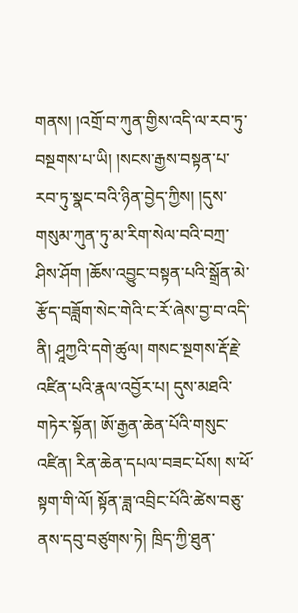གནས། །འགྲོ་བ་ཀུན་གྱིས་འདི་ལ་རབ་ཏུ་བསྔགས་པ་ཡི། །སངས་རྒྱས་བསྟན་པ་རབ་ཏུ་སྣང་བའི་ཉིན་བྱེད་ཀྱིས། །དུས་གསུམ་ཀུན་ཏུ་མ་རིག་སེལ་བའི་བཀྲ་ཤིས་ཤོག །ཆོས་འབྱུང་བསྟན་པའི་སྒྲོན་མེ་རྩོད་བཟློག་སེང་གེའི་ང་རོ་ཞེས་བྱ་བ་འདི་ནི། ཤཱཀྱའི་དགེ་ཚུལ། གསང་སྔགས་རྡོ་རྗེ་འཛིན་པའི་རྣལ་འབྱོར་པ། དུས་མཐའི་གཏེར་སྟོན། ཨོ་རྒྱན་ཆེན་པོའི་གསུང་འཛིན། རིན་ཆེན་དཔལ་བཟང་པོས། ས་ཕོ་སྟག་གི་ལོ། སྟོན་ཟླ་འབྲིང་པོའི་ཚེས་བཅུ་ནས་དབུ་བཙུགས་ཏེ། ཁྲིད་ཀྱི་ཐུན་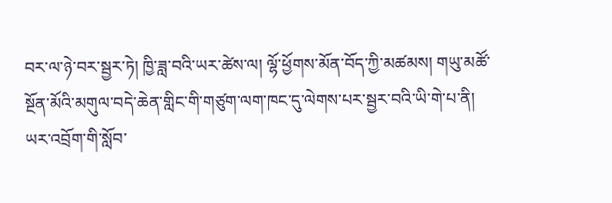བར་ལ་ཉེ་བར་སྦྱར་ཏེ། ཁྱི་ཟླ་བའི་ཡར་ཚེས་ལ། ལྷོ་ཕྱོགས་མོན་བོད་ཀྱི་མཚམས། གཡུ་མཚོ་སྔོན་མོའི་མགུལ་བདེ་ཆེན་གླིང་གི་གཙུག་ལག་ཁང་དུ་ལེགས་པར་སྦྱར་བའི་ཡི་གེ་པ་ནི། ཡར་འབྲོག་གི་སློབ་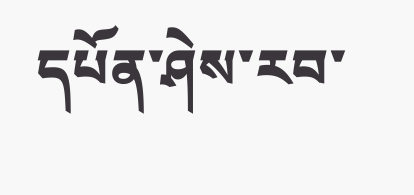དཔོན་ཤེས་རབ་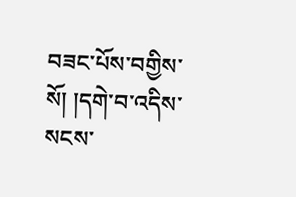བཟང་པོས་བགྱིས་སོ། །དགེ་བ་འདིས་སངས་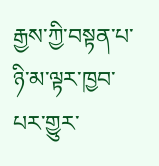རྒྱས་ཀྱི་བསྟན་པ་ཉི་མ་ལྟར་ཁྱབ་པར་གྱུར་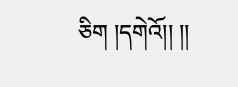ཅིག །དགེའོ།། །།